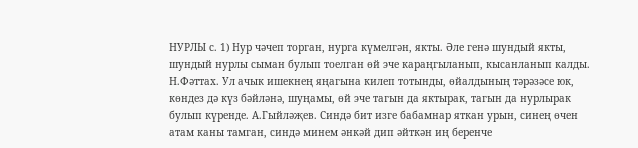НУРЛЫ с. 1) Нур чәчеп торган, нурга күмелгән, якты. Әле генә шундый якты, шундый нурлы сыман булып тоелган өй эче караңгыланып, кысанланып калды. Н.Фәттах. Ул ачык ишекнең яңагына килеп тотынды, өйалдының тәрәзәсе юк, көндез дә күз бәйләнә, шуңамы, өй эче тагын да яктырак, тагын да нурлырак булып күренде. А.Гыйләҗев. Синдә бит изге бабамнар яткан урын, синең өчен атам каны тамган, синдә минем әнкәй дип әйткән иң беренче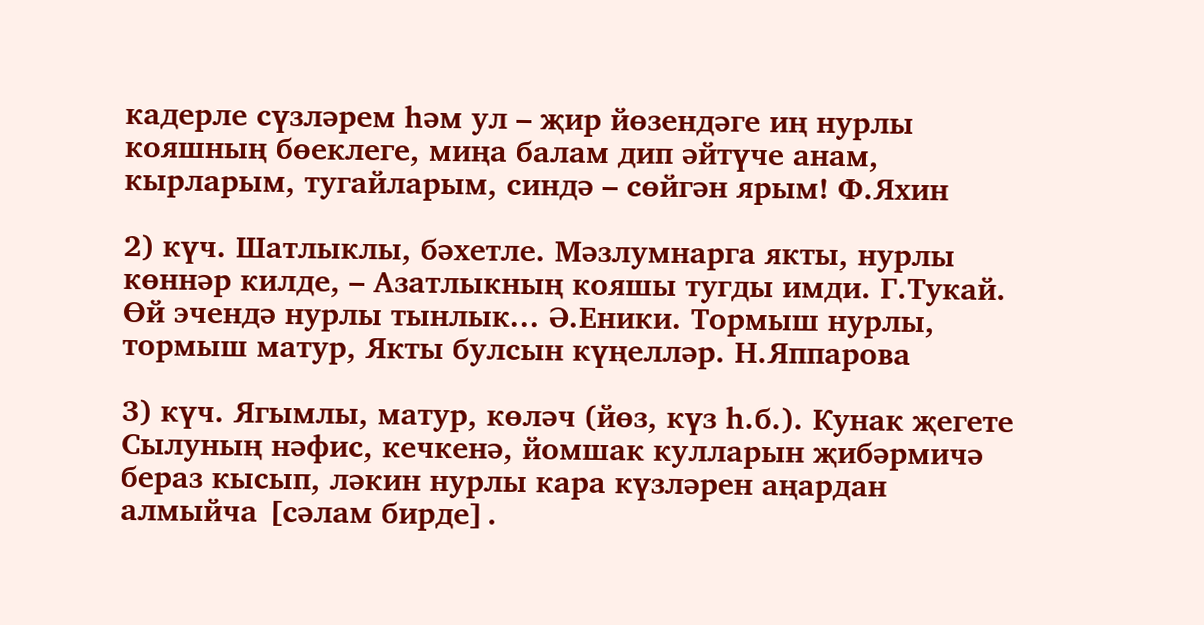кадерле сүзләрем һәм ул – җир йөзендәге иң нурлы кояшның бөеклеге, миңа балам дип әйтүче анам, кырларым, тугайларым, синдә – сөйгән ярым! Ф.Яхин

2) күч. Шатлыклы, бәхетле. Мәзлумнарга якты, нурлы көннәр килде, – Азатлыкның кояшы тугды имди. Г.Тукай. Өй эчендә нурлы тынлык... Ә.Еники. Тормыш нурлы, тормыш матур, Якты булсын күңелләр. Н.Яппарова

3) күч. Ягымлы, матур, көләч (йөз, күз һ.б.). Кунак җегете Сылуның нәфис, кечкенә, йомшак кулларын җибәрмичә бераз кысып, ләкин нурлы кара күзләрен аңардан алмыйча [сәлам бирде].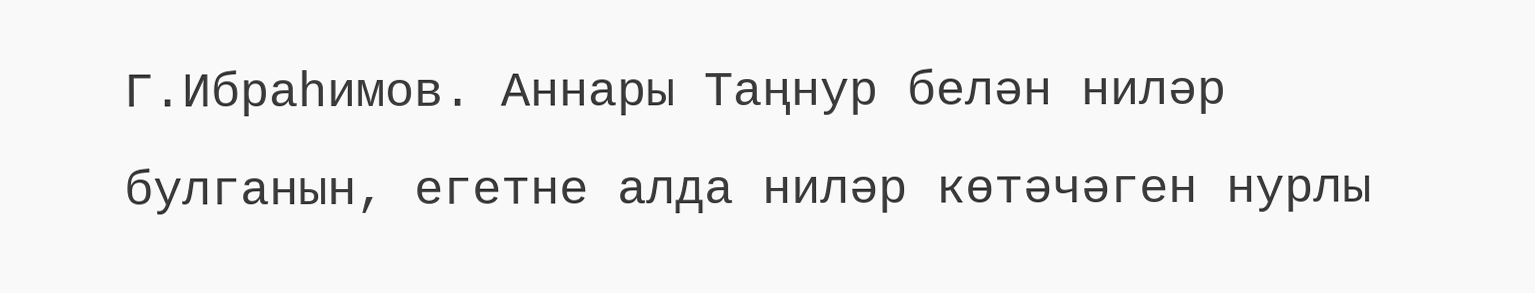Г.Ибраһимов. Аннары Таңнур белән ниләр булганын, егетне алда ниләр көтәчәген нурлы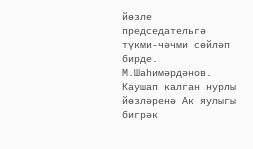йөзле председательгә түкми-чәчми сөйләп бирде. М.Шаһимәрдәнов. Каушап калган нурлы йөзләренә Ак яулыгы бигрәк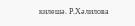килешә. Р.Хәлилова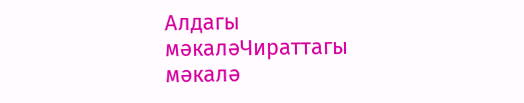Алдагы мәкаләЧираттагы мәкалә